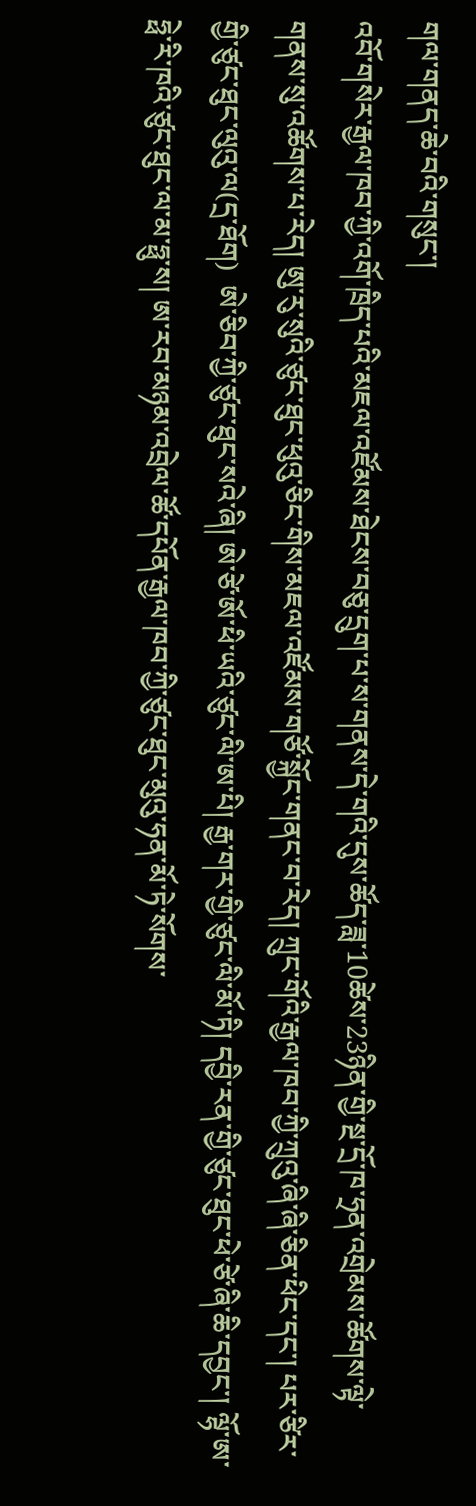གལ་གནད་ཆེ་བའི་གསུང་།
འབོ་གསེར་རྒྱལ་ཁབ་ཀྱི་འགོ་ཁྲིད་པའི་མཇལ་འཛོམས་ཐེངས་བཅུ་དྲུག་པ་ས་གནས་དེ་གའི་དུས་ཚོད་ཟླ་10ཚེས་23ཉིན་གྱི་སྔ་དྲོ་ཁ་ཧྲན་འགྲེམས་ཚོགས་ལྟེ་གནས་སུ་འཚོགས་པ་རེད། ཨུ་རུ་སུའི་ཙུང་ཐུང་ཕུའུ་ཅིང་གིས་མཇལ་འཛོམས་གཙོ་སྐྱོང་གནང་བ་རེད། ཀྲུང་གོའི་རྒྱལ་ཁབ་ཀྱི་ཀྲུའུ་ཞི་ཞི་ཅིན་ཕིང་དང་། པར་ཙིར་གྱི་ཙུང་ཐུང་ལུའུ་ལ(དྲ་ཐོག)  ཨེ་ཅིབ་ཀྱི་ཙུང་ཐུང་སའེ་ཞི། ཨེ་ཙེ་ཨོ་ཕི་ཡའི་ཙུང་ལི་ཨ་པི། རྒྱ་གར་གྱི་ཙུང་ལི་མོ་ཏི། དབྱི་རན་གྱི་ཙུང་ཐུང་ཕེ་ཙེ་ཞི་ཆི་དབྱང་། ལྷོ་ཨ་ཧྥེ་རི་ཁའི་ཙུང་ཐུང་ལ་མ་ཧྥུ་ས། ཨ་རབ་མཉམ་འབྲེལ་ཚོ་དཔོན་རྒྱལ་ཁབ་ཀྱི་ཙུང་ཐུང་མུའུ་ཧན་མོ་ཏེ་སོགས་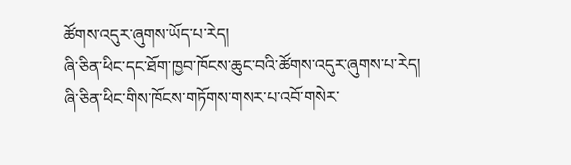ཚོགས་འདུར་ཞུགས་ཡོད་པ་རེད།
ཞི་ཅིན་ཕིང་དང་ཐོག་ཁྱབ་ཁོངས་ཆུང་བའི་ཚོགས་འདུར་ཞུགས་པ་རེད།
ཞི་ཅིན་ཕིང་གིས་ཁོངས་གཏོགས་གསར་པ་འབོ་གསེར་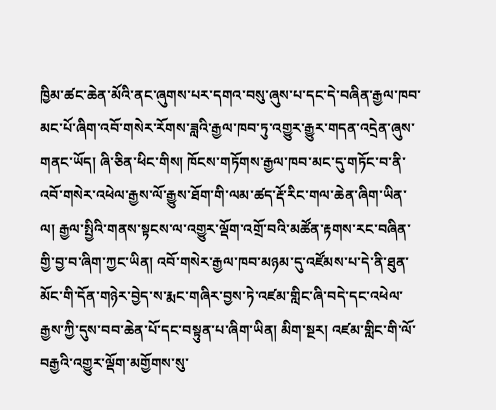ཁྱིམ་ཚང་ཆེན་མོའི་ནང་ཞུགས་པར་དགའ་བསུ་ཞུས་པ་དང་དེ་བཞིན་རྒྱལ་ཁབ་མང་པོ་ཞིག་འབོ་གསེར་རོགས་ཟླའི་རྒྱལ་ཁབ་ཏུ་འགྱུར་རྒྱུར་གདན་འདྲེན་ཞུས་གནང་ཡོད། ཞི་ཅིན་ཕིང་གིས། ཁོངས་གཏོགས་རྒྱལ་ཁབ་མང་དུ་གཏོང་བ་ནི་འབོ་གསེར་འཕེལ་རྒྱས་ལོ་རྒྱུས་ཐོག་གི་ལམ་ཚད་རྡོ་རིང་གལ་ཆེན་ཞིག་ཡིན་ལ། རྒྱལ་སྤྱིའི་གནས་སྟངས་ལ་འགྱུར་ལྡོག་འགྲོ་བའི་མཚོན་རྟགས་རང་བཞིན་གྱི་བྱ་བ་ཞིག་ཀྱང་ཡིན། འབོ་གསེར་རྒྱལ་ཁབ་མཉམ་དུ་འཛོམས་པ་དེ་ནི་ཐུན་མོང་གི་དོན་གཉེར་བྱེད་ས་རྨང་གཞིར་བྱས་ཏེ་འཛམ་གླིང་ཞི་བདེ་དང་འཕེལ་རྒྱས་ཀྱི་དུས་བབ་ཆེན་པོ་དང་བསྟུན་པ་ཞིག་ཡིན། མིག་སྔར། འཛམ་གླིང་གི་ལོ་བརྒྱའི་འགྱུར་ལྡོག་མགྱོགས་སུ་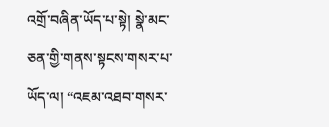འགྲོ་བཞིན་ཡོད་པ་སྟེ། སྣེ་མང་ཅན་གྱི་གནས་སྟངས་གསར་པ་ཡོད་ལ། “འཇམ་འཐབ་གསར་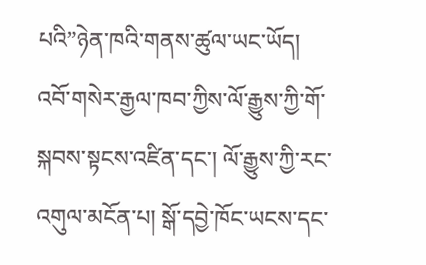པའི”ཉེན་ཁའི་གནས་ཚུལ་ཡང་ཡོད། འབོ་གསེར་རྒྱལ་ཁབ་ཀྱིས་ལོ་རྒྱུས་ཀྱི་གོ་སྐབས་སྟངས་འཛིན་དང་། ལོ་རྒྱུས་ཀྱི་རང་འགུལ་མངོན་པ། སྒོ་དབྱེ་ཁོང་ཡངས་དང་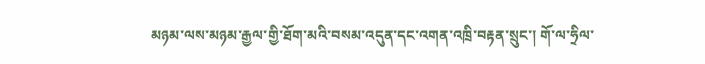མཉམ་ལས་མཉམ་རྒྱལ་གྱི་ཐོག་མའི་བསམ་འདུན་དང་འགན་འཁྲི་བརྟན་སྲུང་། གོ་ལ་ཧྲིལ་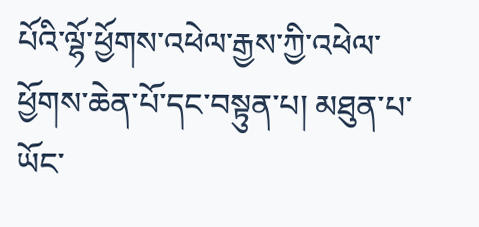པོའི་ལྷོ་ཕྱོགས་འཕེལ་རྒྱས་ཀྱི་འཕེལ་ཕྱོགས་ཆེན་པོ་དང་བསྟུན་པ། མཐུན་པ་ཡོང་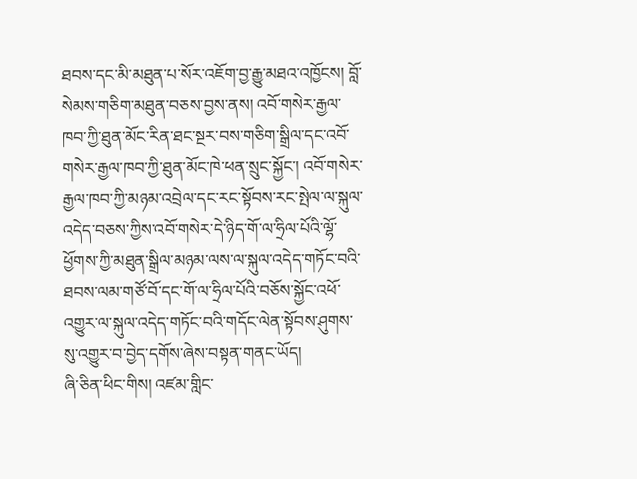ཐབས་དང་མི་མཐུན་པ་སོར་འཇོག་བྱ་རྒྱུ་མཐའ་འཁྱོངས། བློ་སེམས་གཅིག་མཐུན་བཅས་བྱས་ནས། འབོ་གསེར་རྒྱལ་ཁབ་ཀྱི་ཐུན་མོང་རིན་ཐང་སྔར་བས་གཅིག་སྒྲིལ་དང་འབོ་གསེར་རྒྱལ་ཁབ་ཀྱི་ཐུན་མོང་ཁེ་ཕན་སྲུང་སྐྱོང་། འབོ་གསེར་རྒྱལ་ཁབ་ཀྱི་མཉམ་འབྲེལ་དང་རང་སྟོབས་རང་སྤེལ་ལ་སྐུལ་འདེད་བཅས་ཀྱིས་འབོ་གསེར་དེ་ཉིད་གོ་ལ་ཧྲིལ་པོའི་ལྷོ་ཕྱོགས་ཀྱི་མཐུན་སྒྲིལ་མཉམ་ལས་ལ་སྐུལ་འདེད་གཏོང་བའི་ཐབས་ལམ་གཙོ་བོ་དང་གོ་ལ་ཧྲིལ་པོའི་བཅོས་སྐྱོང་འཕོ་འགྱུར་ལ་སྐུལ་འདེད་གཏོང་བའི་གདོང་ལེན་སྟོབས་ཤུགས་སུ་འགྱུར་བ་བྱེད་དགོས་ཞེས་བསྟན་གནང་ཡོད།
ཞི་ཅིན་ཕིང་གིས། འཛམ་གླིང་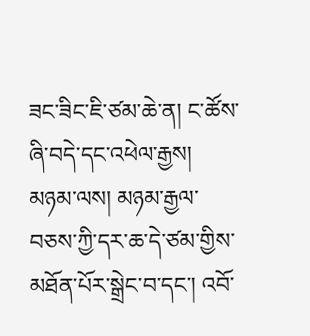ཟང་ཟིང་ཇི་ཙམ་ཆེ་ན། ང་ཚོས་ཞི་བདེ་དང་འཕེལ་རྒྱས། མཉམ་ལས། མཉམ་རྒྱལ་བཅས་ཀྱི་དར་ཆ་དེ་ཙམ་གྱིས་མཐོན་པོར་སྒྲེང་བ་དང་། འབོ་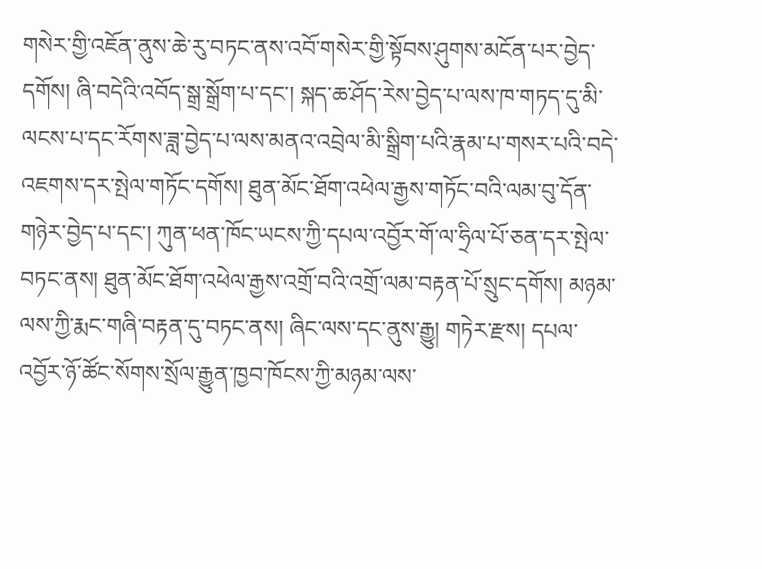གསེར་གྱི་འཇོན་ནུས་ཆེ་རུ་བཏང་ནས་འབོ་གསེར་གྱི་སྟོབས་ཤུགས་མངོན་པར་བྱེད་དགོས། ཞི་བདེའི་འབོད་སྒྲ་སྒྲོག་པ་དང་། སྐད་ཆ་ཤོད་རེས་བྱེད་པ་ལས་ཁ་གཏད་དུ་མི་ལངས་པ་དང་རོགས་ཟླ་བྱེད་པ་ལས་མནའ་འབྲེལ་མི་སྒྲིག་པའི་རྣམ་པ་གསར་པའི་བདེ་འཇགས་དར་སྤེལ་གཏོང་དགོས། ཐུན་མོང་ཐོག་འཕེལ་རྒྱས་གཏོང་བའི་ལམ་བུ་དོན་གཉེར་བྱེད་པ་དང་། ཀུན་ཕན་ཁོང་ཡངས་ཀྱི་དཔལ་འབྱོར་གོ་ལ་ཧྲིལ་པོ་ཅན་དར་སྤེལ་བཏང་ནས། ཐུན་མོང་ཐོག་འཕེལ་རྒྱས་འགྲོ་བའི་འགྲོ་ལམ་བརྟན་པོ་སྲུང་དགོས། མཉམ་ལས་ཀྱི་རྨང་གཞི་བརྟན་དུ་བཏང་ནས། ཞིང་ལས་དང་ནུས་རྒྱུ། གཏེར་རྫས། དཔལ་འབྱོར་ཉོ་ཚོང་སོགས་སྲོལ་རྒྱུན་ཁྱབ་ཁོངས་ཀྱི་མཉམ་ལས་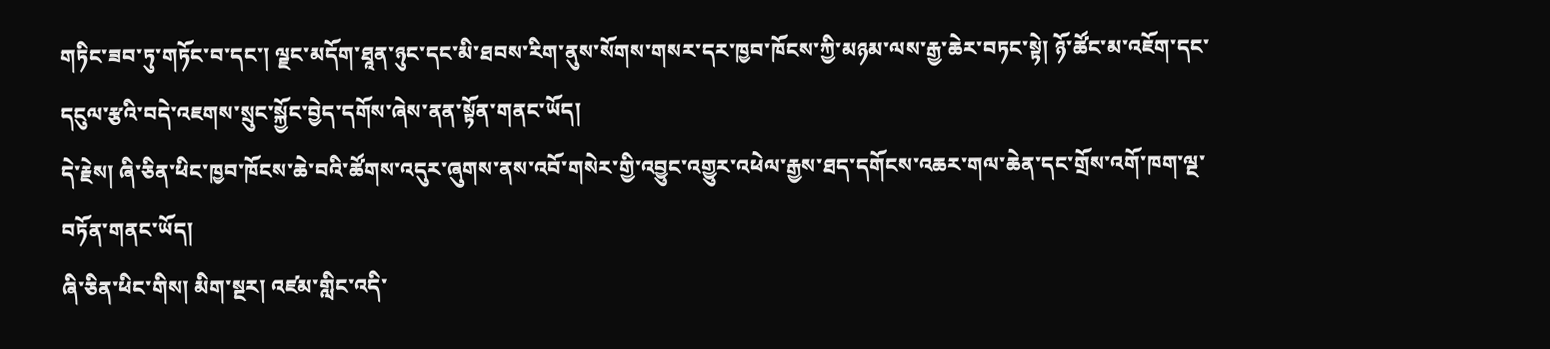གཏིང་ཟབ་ཏུ་གཏོང་བ་དང་། ལྗང་མདོག་ཐཱན་ཉུང་དང་མི་ཐབས་རིག་ནུས་སོགས་གསར་དར་ཁྱབ་ཁོངས་ཀྱི་མཉམ་ལས་རྒྱ་ཆེར་བཏང་སྟེ། ཉོ་ཚོང་མ་འཇོག་དང་དངུལ་རྩའི་བདེ་འཇགས་སྲུང་སྐྱོང་བྱེད་དགོས་ཞེས་ནན་སྟོན་གནང་ཡོད།
དེ་རྗེས། ཞི་ཅིན་ཕིང་ཁྱབ་ཁོངས་ཆེ་བའི་ཚོགས་འདུར་ཞུགས་ནས་འབོ་གསེར་གྱི་འབྱུང་འགྱུར་འཕེལ་རྒྱས་ཐད་དགོངས་འཆར་གལ་ཆེན་དང་གྲོས་འགོ་ཁག་ལྔ་བཏོན་གནང་ཡོད།
ཞི་ཅིན་ཕིང་གིས། མིག་སྔར། འཛམ་གླིང་འདི་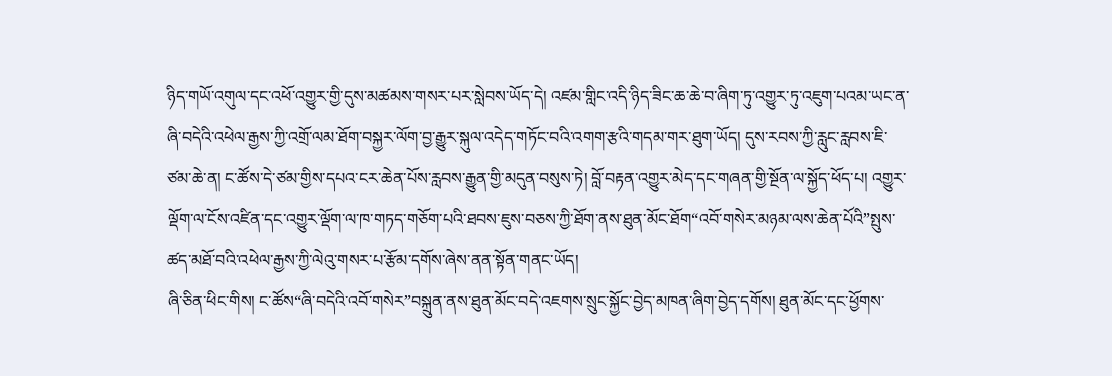ཉིད་གཡོ་འགུལ་དང་འཕོ་འགྱུར་གྱི་དུས་མཚམས་གསར་པར་སླེབས་ཡོད་དེ། འཛམ་གླིང་འདི་ཉིད་ཟིང་ཆ་ཆེ་བ་ཞིག་ཏུ་འགྱུར་ཏུ་འཇུག་པའམ་ཡང་ན་ཞི་བདེའི་འཕེལ་རྒྱས་ཀྱི་འགྲོ་ལམ་ཐོག་བསྐྱར་ལོག་བྱ་རྒྱུར་སྐུལ་འདེད་གཏོང་བའི་འགག་རྩའི་གདམ་གར་ཐུག་ཡོད། དུས་རབས་ཀྱི་རླུང་རླབས་ཇི་ཙམ་ཆེ་ན། ང་ཚོས་དེ་ཙམ་གྱིས་དཔའ་ངར་ཆེན་པོས་རླབས་རྒྱུན་གྱི་མདུན་བསུས་ཏེ། བློ་བརྟན་འགྱུར་མེད་དང་གཞན་གྱི་སྔོན་ལ་སྐྱོད་ཕོད་པ། འགྱུར་ལྡོག་ལ་ངོས་འཛིན་དང་འགྱུར་ལྡོག་ལ་ཁ་གཏད་གཅོག་པའི་ཐབས་ཇུས་བཅས་ཀྱི་ཐོག་ནས་ཐུན་མོང་ཐོག“འབོ་གསེར་མཉམ་ལས་ཆེན་པོའི”སྤུས་ཚད་མཐོ་བའི་འཕེལ་རྒྱས་ཀྱི་ལེའུ་གསར་པ་རྩོམ་དགོས་ཞེས་ནན་སྟོན་གནང་ཡོད།
ཞི་ཅིན་ཕིང་གིས། ང་ཚོས“ཞི་བདེའི་འབོ་གསེར”བསྐྲུན་ནས་ཐུན་མོང་བདེ་འཇགས་སྲུང་སྐྱོང་བྱེད་མཁན་ཞིག་བྱེད་དགོས། ཐུན་མོང་དང་ཕྱོགས་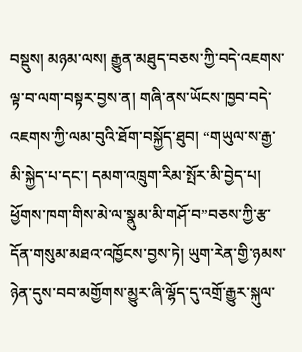བསྡུས། མཉམ་ལས། རྒྱུན་མཐུད་བཅས་ཀྱི་བདེ་འཇགས་ལྟ་བ་ལག་བསྟར་བྱས་ན། གཞི་ནས་ཡོངས་ཁྱབ་བདེ་འཇགས་ཀྱི་ལམ་བུའི་ཐོག་བསྐྱོད་ཐུབ། “གཡུལ་ས་རྒྱ་མི་སྐྱེད་པ་དང་། དམག་འཁྲུག་རིམ་སྤོར་མི་བྱེད་པ། ཕྱོགས་ཁག་གིས་མེ་ལ་སྣུམ་མི་གཤོ་བ”བཅས་ཀྱི་རྩ་དོན་གསུམ་མཐའ་འཁྱོངས་བྱས་ཏེ། ཡུག་རེན་གྱི་ཉམས་ཉེན་དུས་བབ་མགྱོགས་མྱུར་ཞི་ལྷོད་དུ་འགྲོ་རྒྱུར་སྐུལ་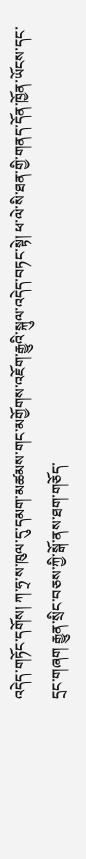འདེད་གཏོང་དགོས། ཀ་ཧྲ་ས་ཁུལ་དུ་དམག་མཚམས་གང་མགྱོགས་འཇོག་རྒྱུའི་སྐུལ་འདེད་བཏང་སྟེ། ཕ་ལེ་སི་ཐན་གྱི་གནད་དོན་ཁྱོན་ཡོངས་དང་དྲང་གཞག རྒྱུན་སྲིང་བཅས་ཀྱི་སྒོ་ནས་ཐག་གཅོད་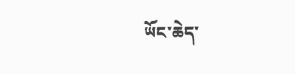ཡོང་ཆེད་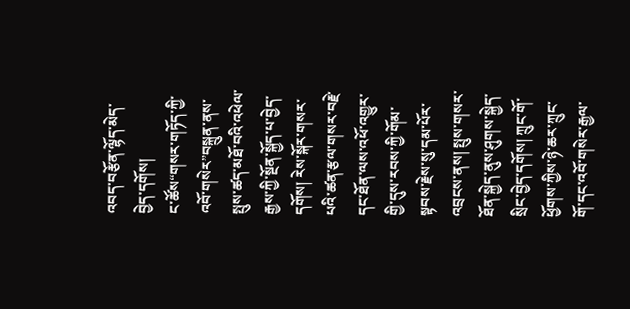འབད་བརྩོན་ལྷོད་མེད་བྱེད་དགོས།
ང་ཚོས“གསར་གཏོད་ཀྱི་འབོ་གསེར”བསྐྲུན་ནས་སྤུས་ཚད་མཐོ་བའི་འཕེལ་རྒྱས་ཀྱི་སྔོན་སྐྱོད་པ་བྱེད་དགོས། རེས་སྐོར་གསར་པའི་ཚན་རྩལ་གསར་བརྗེ་དང་ཐོན་ལས་འཕོ་འགྱུར་གྱི་དུས་རབས་ཀྱི་གོམ་སྟབས་རྗེས་སུ་དམ་པོར་འབྲངས་ནས། སྤུས་གསར་ཐོན་སྐྱེད་ནུས་ཤུགས་སྐྱེད་སྲིང་བྱེད་དགོས། ཀྲུང་གོ་ཕྱོགས་ཀྱིས་ཉེ་ཆར་ཀྲུང་གོ་དང་འབོ་གསེར་རྒྱལ་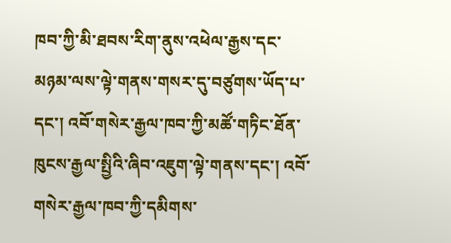ཁབ་ཀྱི་མི་ཐབས་རིག་ནུས་འཕེལ་རྒྱས་དང་མཉམ་ལས་ལྟེ་གནས་གསར་དུ་བཙུགས་ཡོད་པ་དང་། འབོ་གསེར་རྒྱལ་ཁབ་ཀྱི་མཚོ་གཏིང་ཐོན་ཁུངས་རྒྱལ་སྤྱིའི་ཞིབ་འཇུག་ལྟེ་གནས་དང་། འབོ་གསེར་རྒྱལ་ཁབ་ཀྱི་དམིགས་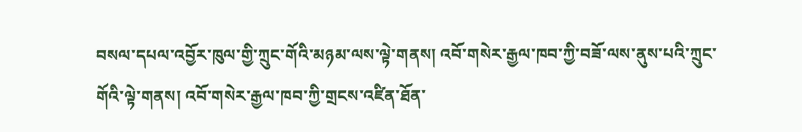བསལ་དཔལ་འབྱོར་ཁུལ་གྱི་ཀྲུང་གོའི་མཉམ་ལས་ལྟེ་གནས། འབོ་གསེར་རྒྱལ་ཁབ་ཀྱི་བཟོ་ལས་ནུས་པའི་ཀྲུང་གོའི་ལྟེ་གནས། འབོ་གསེར་རྒྱལ་ཁབ་ཀྱི་གྲངས་འཛིན་ཐོན་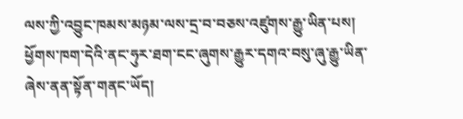ལས་ཀྱི་འབྱུང་ཁམས་མཉམ་ལས་དྲ་བ་བཅས་འཛུགས་རྒྱུ་ཡིན་པས། ཕྱོགས་ཁག་དེའི་ནང་ཧུར་ཐག་ངང་ཞུགས་རྒྱུར་དགའ་བསུ་ཞུ་རྒྱུ་ཡིན་ཞེས་ནན་སྟོན་གནང་ཡོད།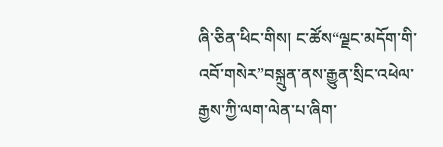ཞི་ཅིན་ཕིང་གིས། ང་ཚོས“ལྗང་མདོག་གི་འབོ་གསེར”བསྐྲུན་ནས་རྒྱུན་སྲིང་འཕེལ་རྒྱས་ཀྱི་ལག་ལེན་པ་ཞིག་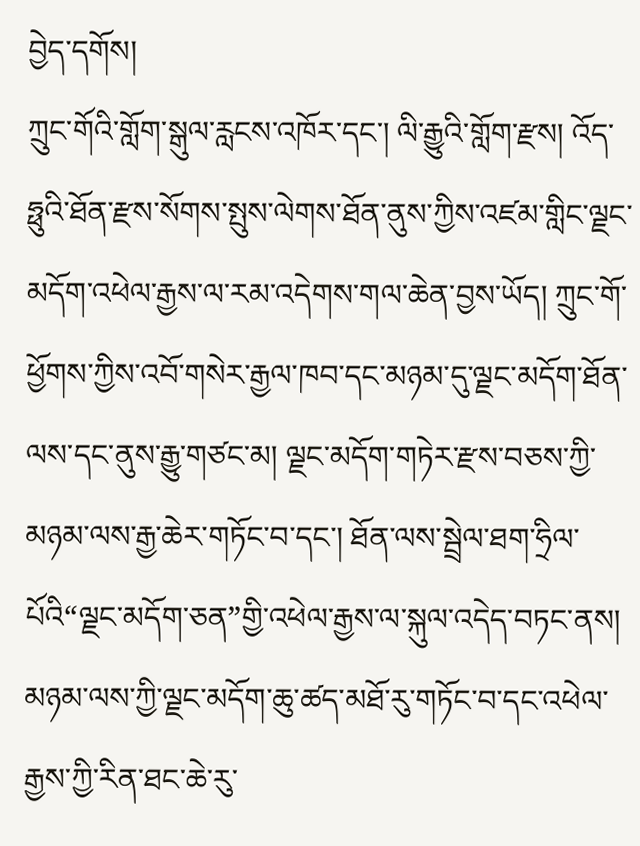བྱེད་དགོས།
ཀྲུང་གོའི་གློག་སྒུལ་རླངས་འཁོར་དང་། ལི་རྒྱུའི་གློག་རྫས། འོད་ཧྥུའི་ཐོན་རྫས་སོགས་སྤུས་ལེགས་ཐོན་ནུས་ཀྱིས་འཛམ་གླིང་ལྗང་མདོག་འཕེལ་རྒྱས་ལ་རམ་འདེགས་གལ་ཆེན་བྱས་ཡོད། ཀྲུང་གོ་ཕྱོགས་ཀྱིས་འབོ་གསེར་རྒྱལ་ཁབ་དང་མཉམ་དུ་ལྗང་མདོག་ཐོན་ལས་དང་ནུས་རྒྱུ་གཙང་མ། ལྗང་མདོག་གཏེར་རྫས་བཅས་ཀྱི་མཉམ་ལས་རྒྱ་ཆེར་གཏོང་བ་དང་། ཐོན་ལས་སྦྲེལ་ཐག་ཧྲིལ་པོའི“ལྗང་མདོག་ཅན”གྱི་འཕེལ་རྒྱས་ལ་སྐུལ་འདེད་བཏང་ནས། མཉམ་ལས་ཀྱི་ལྗང་མདོག་ཆུ་ཚད་མཐོ་རུ་གཏོང་བ་དང་འཕེལ་རྒྱས་ཀྱི་རིན་ཐང་ཆེ་རུ་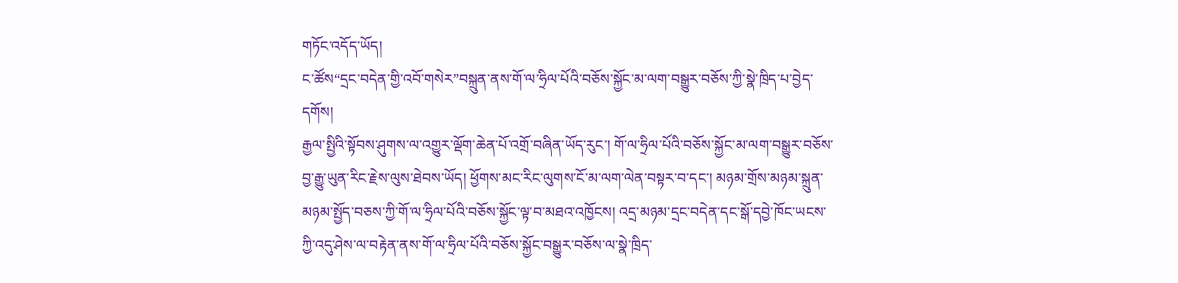གཏོང་འདོད་ཡོད།
ང་ཚོས“དྲང་བདེན་གྱི་འབོ་གསེར”བསྐྲུན་ནས་གོ་ལ་ཧྲིལ་པོའི་བཅོས་སྐྱོང་མ་ལག་བསྒྱུར་བཅོས་ཀྱི་སྣེ་ཁྲིད་པ་བྱེད་དགོས།
རྒྱལ་སྤྱིའི་སྟོབས་ཤུགས་ལ་འགྱུར་ལྡོག་ཆེན་པོ་འགྲོ་བཞིན་ཡོད་རུང་། གོ་ལ་ཧྲིལ་པོའི་བཅོས་སྐྱོང་མ་ལག་བསྒྱུར་བཅོས་བྱ་རྒྱུ་ཡུན་རིང་རྗེས་ལུས་ཐེབས་ཡོད། ཕྱོགས་མང་རིང་ལུགས་ངོ་མ་ལག་ལེན་བསྟར་བ་དང་། མཉམ་གྲོས་མཉམ་སྐྲུན་མཉམ་སྤྱོད་བཅས་ཀྱི་གོ་ལ་ཧྲིལ་པོའི་བཅོས་སྐྱོང་ལྟ་བ་མཐའ་འཁྱོངས། འདྲ་མཉམ་དྲང་བདེན་དང་སྒོ་དབྱེ་ཁོང་ཡངས་ཀྱི་འདུ་ཤེས་ལ་བརྟེན་ནས་གོ་ལ་ཧྲིལ་པོའི་བཅོས་སྐྱོང་བསྒྱུར་བཅོས་ལ་སྣེ་ཁྲིད་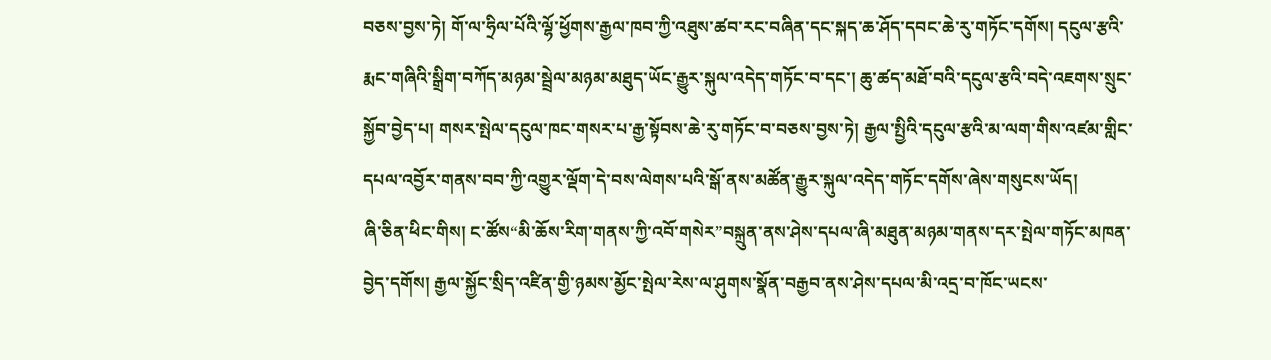བཅས་བྱས་ཏེ། གོ་ལ་ཧྲིལ་པོའི་ལྷོ་ཕྱོགས་རྒྱལ་ཁབ་ཀྱི་འཐུས་ཚབ་རང་བཞིན་དང་སྐད་ཆ་ཤོད་དབང་ཆེ་རུ་གཏོང་དགོས། དངུལ་རྩའི་རྨང་གཞིའི་སྒྲིག་བཀོད་མཉམ་སྦྲེལ་མཉམ་མཐུད་ཡོང་རྒྱུར་སྐུལ་འདེད་གཏོང་བ་དང་། ཆུ་ཚད་མཐོ་བའི་དངུལ་རྩའི་བདེ་འཇགས་སྲུང་སྐྱོབ་བྱེད་པ། གསར་སྤེལ་དངུལ་ཁང་གསར་པ་རྒྱ་སྟོབས་ཆེ་རུ་གཏོང་བ་བཅས་བྱས་ཏེ། རྒྱལ་སྤྱིའི་དངུལ་རྩའི་མ་ལག་གིས་འཛམ་གླིང་དཔལ་འབྱོར་གནས་བབ་ཀྱི་འགྱུར་ལྡོག་དེ་བས་ལེགས་པའི་སྒོ་ནས་མཚོན་རྒྱུར་སྐུལ་འདེད་གཏོང་དགོས་ཞེས་གསུངས་ཡོད།
ཞི་ཅིན་ཕིང་གིས། ང་ཚོས“མི་ཆོས་རིག་གནས་ཀྱི་འབོ་གསེར”བསྐྲུན་ནས་ཤེས་དཔལ་ཞི་མཐུན་མཉམ་གནས་དར་སྤེལ་གཏོང་མཁན་བྱེད་དགོས། རྒྱལ་སྐྱོང་སྲིད་འཛིན་གྱི་ཉམས་མྱོང་སྤེལ་རེས་ལ་ཤུགས་སྣོན་བརྒྱབ་ནས་ཤེས་དཔལ་མི་འདྲ་བ་ཁོང་ཡངས་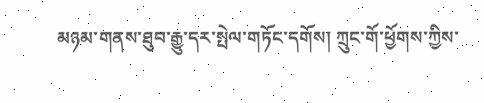མཉམ་གནས་ཐུབ་རྒྱུ་དར་སྤེལ་གཏོང་དགོས། ཀྲུང་གོ་ཕྱོགས་ཀྱིས་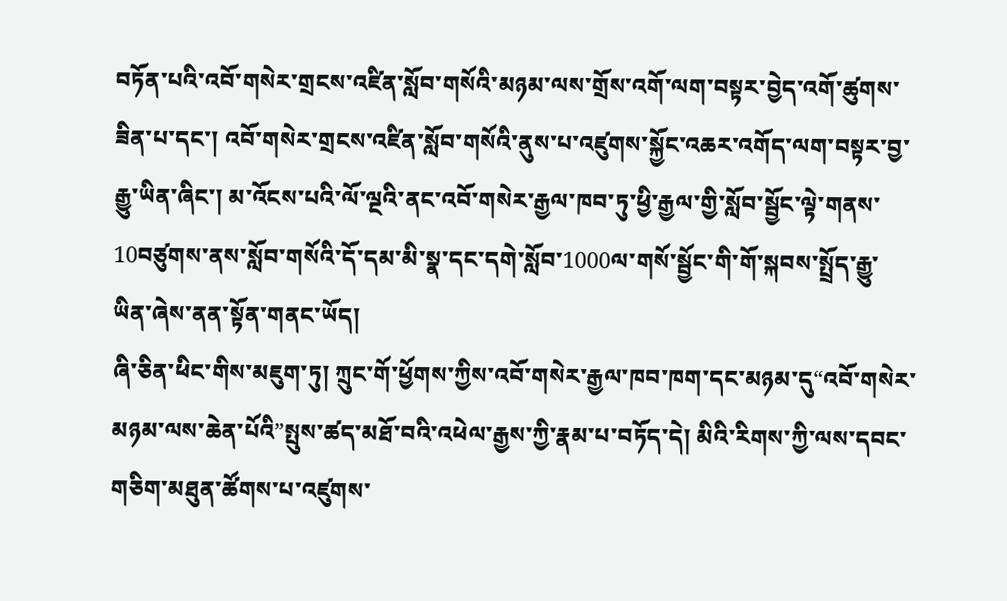བཏོན་པའི་འབོ་གསེར་གྲངས་འཛིན་སློབ་གསོའི་མཉམ་ལས་གྲོས་འགོ་ལག་བསྟར་བྱེད་འགོ་ཚུགས་ཟིན་པ་དང་། འབོ་གསེར་གྲངས་འཛིན་སློབ་གསོའི་ནུས་པ་འཛུགས་སྐྱོང་འཆར་འགོད་ལག་བསྟར་བྱ་རྒྱུ་ཡིན་ཞིང་། མ་འོངས་པའི་ལོ་ལྔའི་ནང་འབོ་གསེར་རྒྱལ་ཁབ་ཏུ་ཕྱི་རྒྱལ་གྱི་སློབ་སྦྱོང་ལྟེ་གནས་10བཙུགས་ནས་སློབ་གསོའི་དོ་དམ་མི་སྣ་དང་དགེ་སློབ་1000ལ་གསོ་སྦྱོང་གི་གོ་སྐབས་སྤྲོད་རྒྱུ་ཡིན་ཞེས་ནན་སྟོན་གནང་ཡོད།
ཞི་ཅིན་ཕིང་གིས་མཇུག་ཏུ། ཀྲུང་གོ་ཕྱོགས་ཀྱིས་འབོ་གསེར་རྒྱལ་ཁབ་ཁག་དང་མཉམ་དུ“འབོ་གསེར་མཉམ་ལས་ཆེན་པོའི”སྤུས་ཚད་མཐོ་བའི་འཕེལ་རྒྱས་ཀྱི་རྣམ་པ་བཏོད་དེ། མིའི་རིགས་ཀྱི་ལས་དབང་གཅིག་མཐུན་ཚོགས་པ་འཛུགས་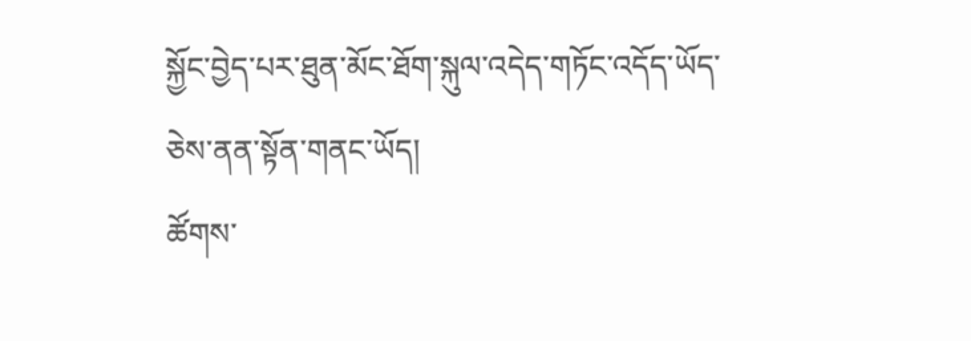སྐྱོང་བྱེད་པར་ཐུན་མོང་ཐོག་སྐུལ་འདེད་གཏོང་འདོད་ཡོད་ཅེས་ནན་སྟོན་གནང་ཡོད།
ཚོགས་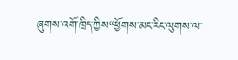ཞུགས་འགོ་ཁྲིད་ཀྱིས“ཕྱོགས་མང་རིང་ལུགས་ལ་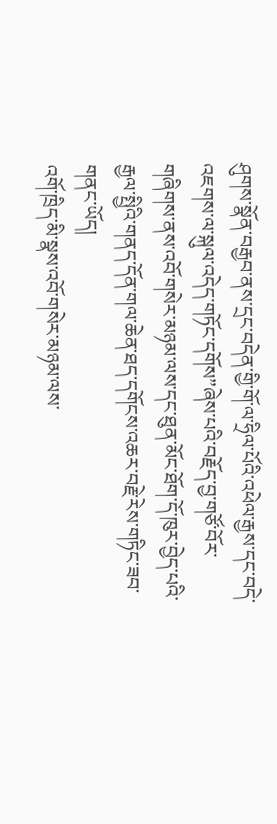ཤུགས་སྣོན་བརྒྱབ་ནས་དྲང་བདེན་གྱི་གོ་ལ་ཧྲིལ་པོའི་འཕེལ་རྒྱས་དང་བདེ་འཇགས་ལ་སྐུལ་འདེད་གཏོང་དགོས”ཞེས་པའི་བརྗོད་བྱ་གཙོ་བོར་གཞིགས་ནས་འབོ་གསེར་མཉམ་ལས་དང་ཐུན་མོང་ཐོག་དོ་ཁུར་བྱེད་པའི་རྒྱལ་སྤྱིའི་གནད་དོན་གལ་ཆེན་ཐད་དགོངས་འཆར་བརྗེ་རེས་གཏིང་ཟབ་གནང་ཡོད།
འགོ་ཁྲིད་མི་སྣས་འབོ་གསེར་མཉམ་ལས་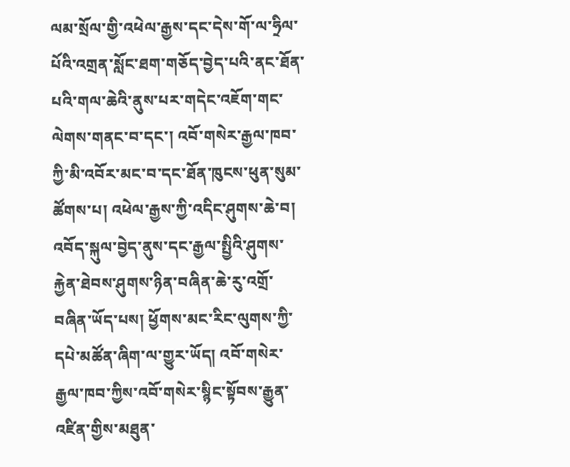ལམ་སྲོལ་གྱི་འཕེལ་རྒྱས་དང་དེས་གོ་ལ་ཧྲིལ་པོའི་འགྲན་སློང་ཐག་གཅོད་བྱེད་པའི་ནང་ཐོན་པའི་གལ་ཆེའི་ནུས་པར་གདེང་འཇོག་གང་ལེགས་གནང་བ་དང་། འབོ་གསེར་རྒྱལ་ཁབ་ཀྱི་མི་འབོར་མང་བ་དང་ཐོན་ཁུངས་ཕུན་སུམ་ཚོགས་པ། འཕེལ་རྒྱས་ཀྱི་འདིང་ཤུགས་ཆེ་བ། འབོད་སྐུལ་བྱེད་ནུས་དང་རྒྱལ་སྤྱིའི་ཤུགས་རྐྱེན་ཐེབས་ཤུགས་ཉིན་བཞིན་ཆེ་རུ་འགྲོ་བཞིན་ཡོད་པས། ཕྱོགས་མང་རིང་ལུགས་ཀྱི་དཔེ་མཚོན་ཞིག་ལ་གྱུར་ཡོད། འབོ་གསེར་རྒྱལ་ཁབ་ཀྱིས་འབོ་གསེར་སྙིང་སྟོབས་རྒྱུན་འཛིན་གྱིས་མཐུན་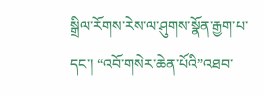སྒྲིལ་རོགས་རེས་ལ་ཤུགས་སྣོན་རྒྱག་པ་དང་། “འབོ་གསེར་ཆེན་པོའི”འཐབ་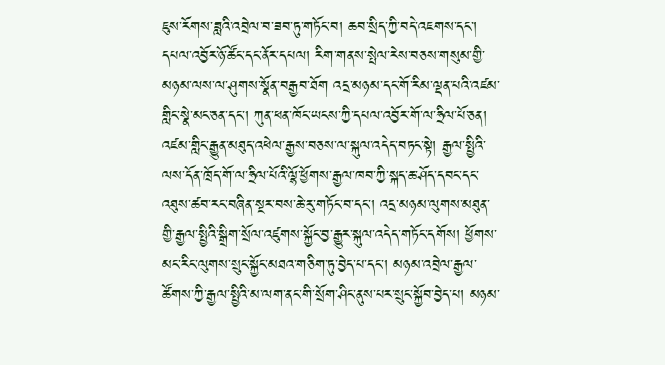ཇུས་རོགས་ཟླའི་འབྲེལ་བ་ཟབ་ཏུ་གཏོང་བ། ཆབ་སྲིད་ཀྱི་བདེ་འཇགས་དང་། དཔལ་འབྱོར་ཉོ་ཚོང་དང་ནོར་དཔལ། རིག་གནས་སྤེལ་རེས་བཅས་གསུམ་གྱི་མཉམ་ལས་ལ་ཤུགས་སྣོན་བརྒྱབ་ཐོག འདྲ་མཉམ་དང་གོ་རིམ་ལྡན་པའི་འཛམ་གླིང་སྣེ་མང་ཅན་དང་། ཀུན་ཕན་ཁོང་ཡངས་ཀྱི་དཔལ་འབྱོར་གོ་ལ་ཧྲིལ་པོ་ཅན། འཛམ་གླིང་རྒྱུན་མཐུད་འཕེལ་རྒྱས་བཅས་ལ་སྐུལ་འདེད་བཏང་སྟེ། རྒྱལ་སྤྱིའི་ལས་དོན་ཁྲོད་གོ་ལ་ཧྲིལ་པོའི་ལྷོ་ཕྱོགས་རྒྱལ་ཁབ་ཀྱི་སྐད་ཆ་ཤོད་དབང་དང་འཐུས་ཚབ་རང་བཞིན་སྔར་བས་ཆེ་རུ་གཏོང་བ་དང་། འདྲ་མཉམ་ལུགས་མཐུན་གྱི་རྒྱལ་སྤྱིའི་སྒྲིག་སྲོལ་འཛུགས་སྐྱོང་བྱ་རྒྱུར་སྐུལ་འདེད་གཏོང་དགོས། ཕྱོགས་མང་རིང་ལུགས་སྲུང་སྐྱོང་མཐའ་གཅིག་ཏུ་བྱེད་པ་དང་། མཉམ་འབྲེལ་རྒྱལ་ཚོགས་ཀྱི་རྒྱལ་སྤྱིའི་མ་ལག་ནང་གི་སྲོག་ཤིང་ནུས་པར་སྲུང་སྐྱོབ་བྱེད་པ། མཉམ་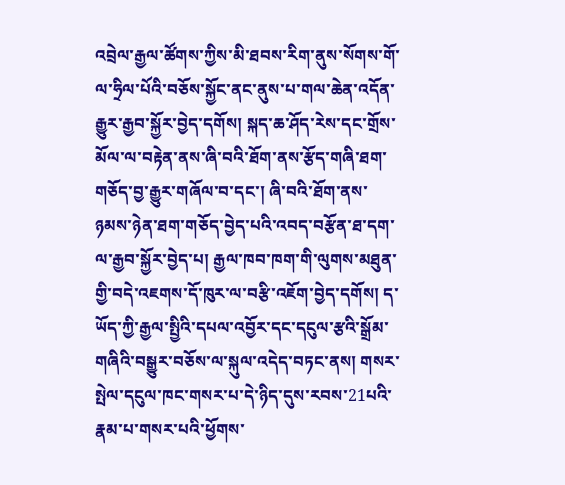འབྲེལ་རྒྱལ་ཚོགས་ཀྱིས་མི་ཐབས་རིག་ནུས་སོགས་གོ་ལ་ཧྲིལ་པོའི་བཅོས་སྐྱོང་ནང་ནུས་པ་གལ་ཆེན་འདོན་རྒྱུར་རྒྱབ་སྐྱོར་བྱེད་དགོས། སྐད་ཆ་ཤོད་རེས་དང་གྲོས་མོལ་ལ་བརྟེན་ནས་ཞི་བའི་ཐོག་ནས་རྩོད་གཞི་ཐག་གཅོད་བྱ་རྒྱུར་གཞོལ་བ་དང་། ཞི་བའི་ཐོག་ནས་ཉམས་ཉེན་ཐག་གཅོད་བྱེད་པའི་འབད་བརྩོན་ཐ་དག་ལ་རྒྱབ་སྐྱོར་བྱེད་པ། རྒྱལ་ཁབ་ཁག་གི་ལུགས་མཐུན་གྱི་བདེ་འཇགས་དོ་ཁུར་ལ་བརྩི་འཇོག་བྱེད་དགོས། ད་ཡོད་ཀྱི་རྒྱལ་སྤྱིའི་དཔལ་འབྱོར་དང་དངུལ་རྩའི་སྒྲོམ་གཞིའི་བསྒྱུར་བཅོས་ལ་སྐུལ་འདེད་བཏང་ནས། གསར་སྤེལ་དངུལ་ཁང་གསར་པ་དེ་ཉིད་དུས་རབས་21པའི་རྣམ་པ་གསར་པའི་ཕྱོགས་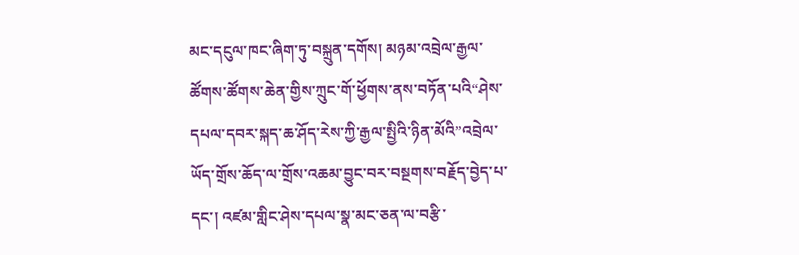མང་དངུལ་ཁང་ཞིག་ཏུ་བསྐྲུན་དགོས། མཉམ་འབྲེལ་རྒྱལ་ཚོགས་ཚོགས་ཆེན་གྱིས་ཀྲུང་གོ་ཕྱོགས་ནས་བཏོན་པའི“ཤེས་དཔལ་དབར་སྐད་ཆ་ཤོད་རེས་ཀྱི་རྒྱལ་སྤྱིའི་ཉིན་མོའི”འབྲེལ་ཡོད་གྲོས་ཆོད་ལ་གྲོས་འཆམ་བྱུང་བར་བསྔགས་བརྗོད་བྱེད་པ་དང་། འཛམ་གླིང་ཤེས་དཔལ་སྣ་མང་ཅན་ལ་བརྩི་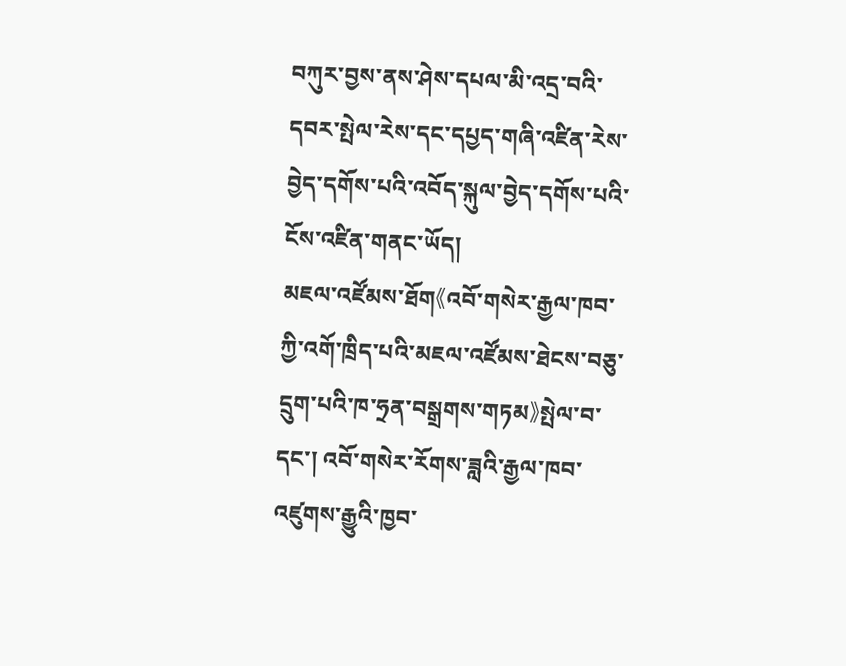བཀུར་བྱས་ནས་ཤེས་དཔལ་མི་འདྲ་བའི་དབར་སྤེལ་རེས་དང་དཔྱད་གཞི་འཛིན་རེས་བྱེད་དགོས་པའི་འབོད་སྐུལ་བྱེད་དགོས་པའི་ངོས་འཛིན་གནང་ཡོད།
མཇལ་འཛོམས་ཐོག《འབོ་གསེར་རྒྱལ་ཁབ་ཀྱི་འགོ་ཁྲིད་པའི་མཇལ་འཛོམས་ཐེངས་བཅུ་དྲུག་པའི་ཁ་ཧྲན་བསྒྲགས་གཏམ》སྤེལ་བ་དང་། འབོ་གསེར་རོགས་ཟླའི་རྒྱལ་ཁབ་འཛུགས་རྒྱུའི་ཁྱབ་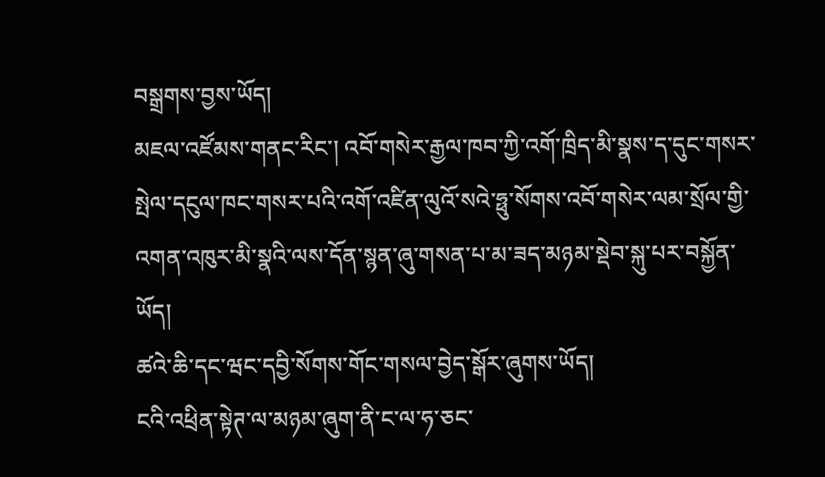བསྒྲགས་བྱས་ཡོད།
མཇལ་འཛོམས་གནང་རིང་། འབོ་གསེར་རྒྱལ་ཁབ་ཀྱི་འགོ་ཁྲིད་མི་སྣས་ད་དུང་གསར་སྤེལ་དངུལ་ཁང་གསར་པའི་འགོ་འཛིན་ལུའོ་སའེ་ཧྥུ་སོགས་འབོ་གསེར་ལམ་སྲོལ་གྱི་འགན་འཁུར་མི་སྣའི་ལས་དོན་སྙན་ཞུ་གསན་པ་མ་ཟད་མཉམ་སྡེབ་སྐུ་པར་བསྐྱོན་ཡོད།
ཚའེ་ཆི་དང་ཝང་དབྱི་སོགས་གོང་གསལ་བྱེད་སྒོར་ཞུགས་ཡོད།
ངའི་འཕྲིན་སྟེཊ་ལ་མཉམ་ཞུག་ནི་ང་ལ་ཧ་ཅང་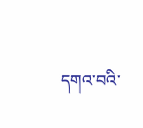དགའ་བའི་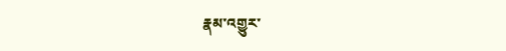རྣམ་འགྱུར་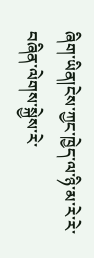ཞིག་ཡིན།ངེས་ཀྱང་ཁྱེད་ལ་ཉི་མ་རེ་རེ་བཞིན་ལེགས་སྐྱེས་རེ་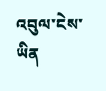འབུལ་ངེས་ཡིན